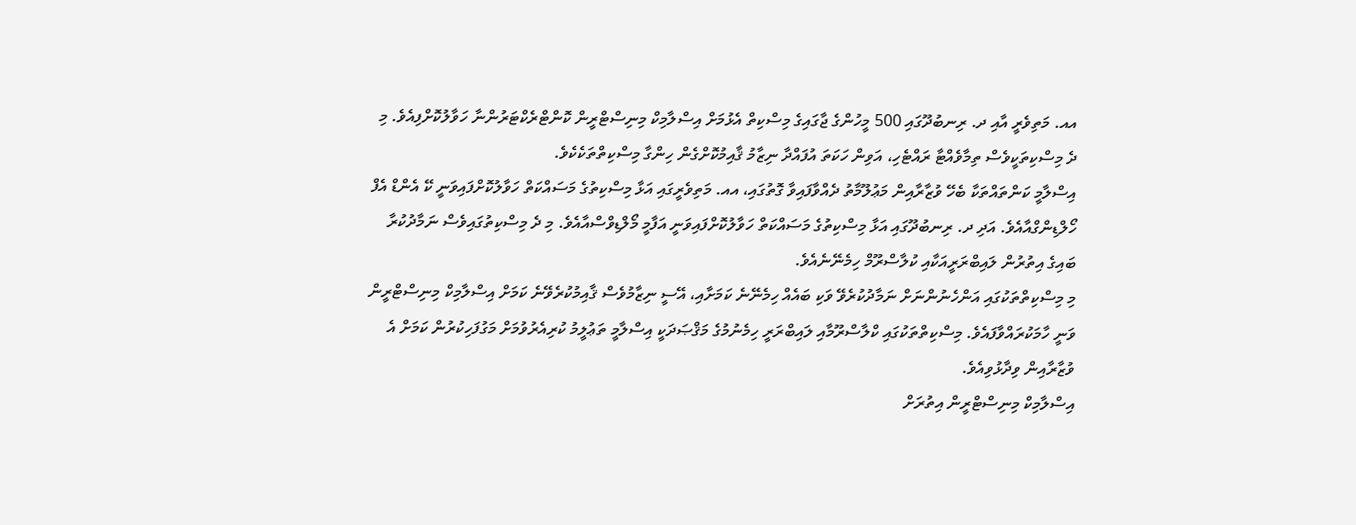އއ. މަތިވެރީ އާއި ދ. ރިނބުދޫގައި 500 މީހުންގެ ޖާގައިގެ މިސްކިތް އެޅުމަށް އިސްލާމިކް މިނިސްޓްރީން ކޮންޓްރެކްޓަރުންނާ ހަވާލުކޮށްފިއެވެ. މި ދެ މިސްކިތަކީވެސް ތިމާވެއްޓާ ރައްޓެހި، އަވިން ހަކަތަ އުފައްދާ ނިޒާމު ޤާއިމުކޮށްގެން ހިންގާ މިސްކިތްތަކެކެވެ.
އިސްލާމީ ކަންތައްތަކާ ބެހޭ ވުޒާރާއިން މަޢުލޫމާތު ދެއްވާފައިވާ ގޮތުގައި، އއ. މަތިވެރީގައި އަޅާ މިސްކިތުގެ މަސައްކަތް ހަވާލުކޮށްފައިވަނީ ކޭ އެންޑް އެފް ހޯލްޑިންގްއާއެވެ. އަދި ދ. ރިނބުދޫގައި އަޅާ މިސްކިތުގެ މަސައްކަތް ހަވާލުކޮށްފައިވަނީ އަފާމީ މޯލްޑިވްސްއާއެވެ. މި ދެ މިސްކިތުގައިވެސް ނަމާދުކުރާ ބައިގެ އިތުރުން ލައިބްރަރީއަކާއި ކުލާސްރޫމް ހިމެނޭނެއެވެ.
މި މިސްކިތްތަކުގައި އަންހެނުންނަށް ނަމާދުކުރެވޭ ވަކި ބައެއް ހިމެނޭނެ ކަމަށާއި، އޭސީ ނިޒާމުވެސް ޤާއިމުކުރެވޭނެ ކަމަށް އިސްލާމިކް މިނިސްޓްރީން ވަނީ ހާމަކުރައްވާފައެވެ. މިސްކިތްތަކުގައި ކްލާސްރޫމާއި ލައިބްރަރީ ހިމެނުމުގެ މަޤްޞަދަކީ އިސްލާމީ ތަޢުލީމު ކުރިއެރުވުމަށް މަގުފަހިކުރުން ކަމަށް އެ ވުޒާރާއިން ވިދާޅުވިއެވެ.
އިސްލާމިކް މިނިސްޓްރީން އިތުރަށް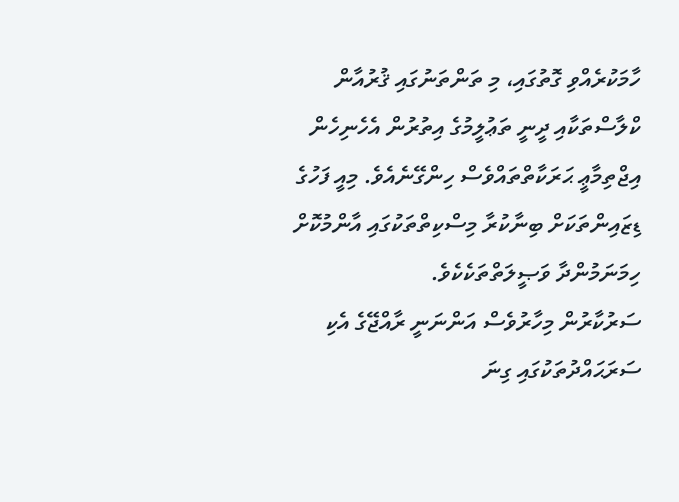ހާމަކުރެއްވި ގޮތުގައި، މި ތަންތަނުގައި ޤުރުއާން ކްލާސްތަކާއި ދީނީ ތަޢުލީމުގެ އިތުރުން އެހެނިހެން އިޖްތިމާޢީ ޙަރަކާތްތައްވެސް ހިންގޭނެއެވެ. މިއީ ފަހުގެ ޑިޒައިންތަކަށް ބިނާކުރާ މިސްކިތްތަކުގައި އާންމުކޮށް ހިމަނަމުންދާ ވަޞީލަތްތަކެކެވެ.
ސަރުކާރުން މިހާރުވެސް އަންނަނީ ރާއްޖޭގެ އެކި ސަރަޙައްދުތަކުގައި ގިނަ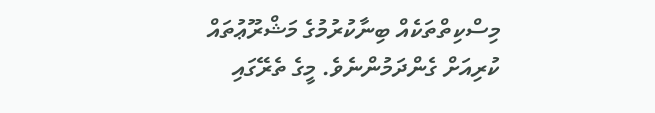މިސްކިތްތަކެއް ބިނާކުރުމުގެ މަޝްރޫޢުތައް ކުރިއަށް ގެންދަމުންނެވެ. މީގެ ތެރޭގައި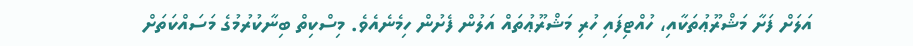އަލަށް ފަށާ މަޝްރޫޢުތަކާއި، ހުއްޓިފައި ހުރި މަޝްރޫޢުތައް އަލުން ފެށުން ހިމެނެއެވެ. މިސްކިތް ބިނާކުރުމުގެ މަސައްކަތަށް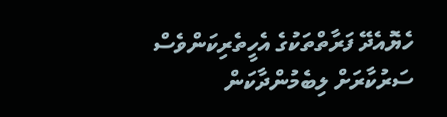ހެޔޮއެދޭ ފަރާތްތަކުގެ އެހީތެރިކަންވެސް ސަރުކާރަށް ލިބެމުންދާކަން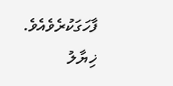ފާހަގަކުރެވެއެވެ.
ޚިޔާލު